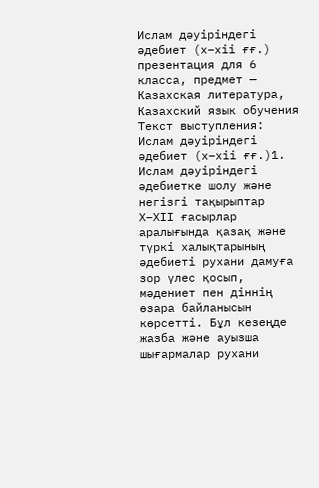Ислам дәуіріндегі әдебиет (х–хіі ғғ.) презентация для 6 класса, предмет — Казахская литература, Казахский язык обучения
Текст выступления:
Ислам дәуіріндегі әдебиет (х–хіі ғғ.)1. Ислам дәуіріндегі әдебиетке шолу және негізгі тақырыптар
Х–ХІІ ғасырлар аралығында қазақ және түркі халықтарының әдебиеті рухани дамуға зор үлес қосып, мәдениет пен діннің өзара байланысын көрсетті. Бұл кезеңде жазба және ауызша шығармалар рухани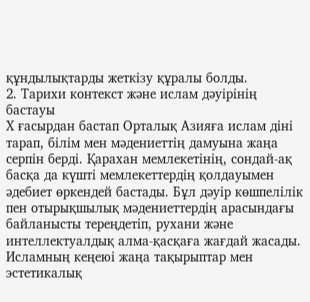құндылықтарды жеткізу құралы болды.
2. Тарихи контекст және ислам дәуірінің бастауы
Х ғасырдан бастап Орталық Азияға ислам діні тарап, білім мен мәдениеттің дамуына жаңа серпін берді. Қарахан мемлекетінің, сондай-ақ басқа да күшті мемлекеттердің қолдауымен әдебиет өркендей бастады. Бұл дәуір көшпелілік пен отырықшылық мәдениеттердің арасындағы байланысты тереңдетіп, рухани және интеллектуалдық алма-қасқаға жағдай жасады. Исламның кеңеюі жаңа тақырыптар мен эстетикалық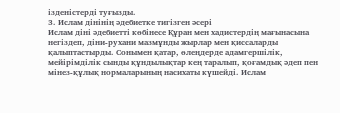ізденістерді туғызды.
3. Ислам дінінің әдебиетке тигізген әсері
Ислам діні әдебиетті көбінесе Құран мен хадистердің мағынасына негіздеп, діни-рухани мазмұнды жырлар мен қиссаларды қалыптастырды. Сонымен қатар, өлеңдерде адамгершілік, мейірімділік сынды құндылықтар кең таралып, қоғамдық әдеп пен мінез-құлық нормаларының насихаты күшейді. Ислам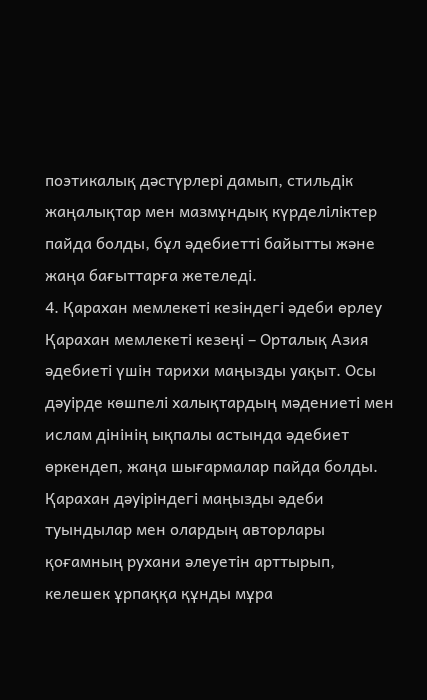поэтикалық дәстүрлері дамып, стильдік жаңалықтар мен мазмұндық күрделіліктер пайда болды, бұл әдебиетті байытты және жаңа бағыттарға жетеледі.
4. Қарахан мемлекеті кезіндегі әдеби өрлеу
Қарахан мемлекеті кезеңі – Орталық Азия әдебиеті үшін тарихи маңызды уақыт. Осы дәуірде көшпелі халықтардың мәдениеті мен ислам дінінің ықпалы астында әдебиет өркендеп, жаңа шығармалар пайда болды. Қарахан дәуіріндегі маңызды әдеби туындылар мен олардың авторлары қоғамның рухани әлеуетін арттырып, келешек ұрпаққа құнды мұра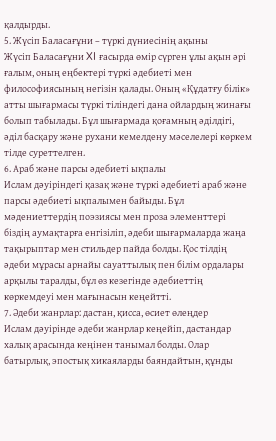қалдырды.
5. Жүсіп Баласағұни – түркі дүниесінің ақыны
Жүсіп Баласағұни XI ғасырда өмір сүрген ұлы ақын әрі ғалым, оның еңбектері түркі әдебиеті мен философиясының негізін қалады. Оның «Құдатғу білік» атты шығармасы түркі тіліндегі дана ойлардың жинағы болып табылады. Бұл шығармада қоғамның әділдігі, әділ басқару және рухани кемелдену мәселелері көркем тілде суреттелген.
6. Араб және парсы әдебиеті ықпалы
Ислам дәуіріндегі қазақ және түркі әдебиеті араб және парсы әдебиеті ықпалымен байыды. Бұл мәдениеттердің поэзиясы мен проза элементтері біздің аумақтарға енгізіліп, әдеби шығармаларда жаңа тақырыптар мен стильдер пайда болды. Қос тілдің әдеби мұрасы арнайы сауаттылық пен білім ордалары арқылы таралды, бұл өз кезегінде әдебиеттің көркемдеуі мен мағынасын кеңейтті.
7. Әдеби жанрлар: дастан, қисса, өсиет өлеңдер
Ислам дәуірінде әдеби жанрлар кеңейіп, дастандар халық арасында кеңінен танымал болды. Олар батырлық, эпостық хикаяларды баяндайтын, құнды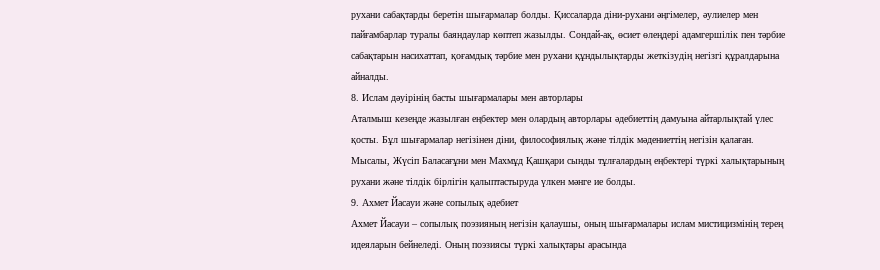рухани сабақтарды беретін шығармалар болды. Қиссаларда діни-рухани әңгімелер, әулиелер мен пайғамбарлар туралы баяндаулар көптеп жазылды. Сондай-ақ, өсиет өлеңдері адамгершілік пен тәрбие сабақтарын насихаттап, қоғамдық тәрбие мен рухани құндылықтарды жеткізудің негізгі құралдарына айналды.
8. Ислам дәуірінің басты шығармалары мен авторлары
Аталмыш кезеңде жазылған еңбектер мен олардың авторлары әдебиеттің дамуына айтарлықтай үлес қосты. Бұл шығармалар негізінен діни, философиялық және тілдік мәдениеттің негізін қалаған. Мысалы, Жүсіп Баласағұни мен Махмұд Қашқари сынды тұлғалардың еңбектері түркі халықтарының рухани және тілдік бірлігін қалыптастыруда үлкен мәнге ие болды.
9. Ахмет Йасауи және сопылық әдебиет
Ахмет Йасауи – сопылық поэзияның негізін қалаушы, оның шығармалары ислам мистицизмінің терең идеяларын бейнеледі. Оның поэзиясы түркі халықтары арасында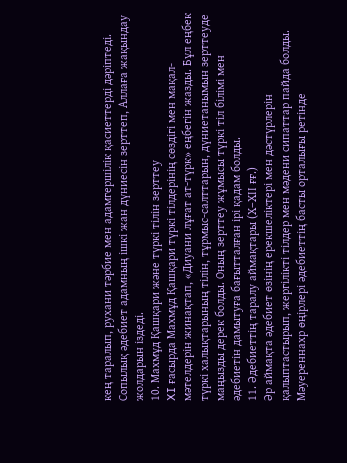кең таралып, рухани тәрбие мен адамгершілік қасиеттерді дәріптеді. Сопылық әдебиет адамның ішкі жан дүниесін зерттеп, Аллаға жақындау жолдарын іздеді.
10. Махмұд Қашқари және түркі тілін зерттеу
XI ғасырда Махмұд Қашқари түркі тілдерінің сөздігі мен мақал-мәтелдерін жинақтап, «Диуани лұғат ат-түрк» еңбегін жазды. Бұл еңбек түркі халықтарының тілін, тұрмыс-салттарын, дүниетанымын зерттеуде маңызды дерек болды. Оның зерттеу жұмысы түркі тіл білімі мен әдебиетін дамытуға бағытталған ірі қадам болды.
11. Әдебиеттің таралу аймақтары (Х–ХІІ ғғ.)
Әр аймақта әдебиет өзінің ерекшеліктері мен дәстүрлерін қалыптастырып, жергілікті тілдер мен мәдени сипаттар пайда болды. Мәуереннахр өңірлері әдебиеттің басты орталығы ретінде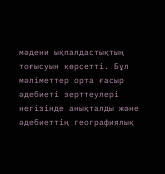мәдени ықпалдастықтың тоғысуын көрсетті. Бұл мәліметтер орта ғасыр әдебиеті зерттеулері негізінде анықталды және әдебиеттің географиялық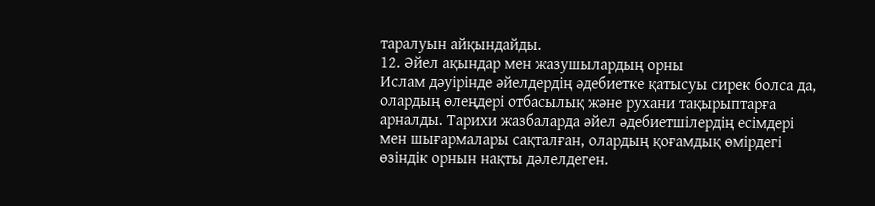таралуын айқындайды.
12. Әйел ақындар мен жазушылардың орны
Ислам дәуірінде әйелдердің әдебиетке қатысуы сирек болса да, олардың өлеңдері отбасылық және рухани тақырыптарға арналды. Тарихи жазбаларда әйел әдебиетшілердің есімдері мен шығармалары сақталған, олардың қоғамдық өмірдегі өзіндік орнын нақты дәлелдеген.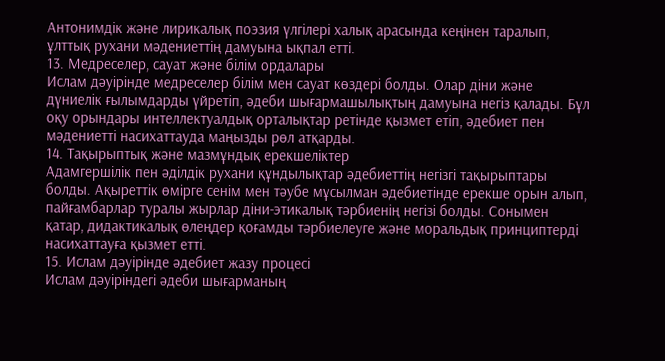Антонимдік және лирикалық поэзия үлгілері халық арасында кеңінен таралып, ұлттық рухани мәдениеттің дамуына ықпал етті.
13. Медреселер, сауат және білім ордалары
Ислам дәуірінде медреселер білім мен сауат көздері болды. Олар діни және дүниелік ғылымдарды үйретіп, әдеби шығармашылықтың дамуына негіз қалады. Бұл оқу орындары интеллектуалдық орталықтар ретінде қызмет етіп, әдебиет пен мәдениетті насихаттауда маңызды рөл атқарды.
14. Тақырыптық және мазмұндық ерекшеліктер
Адамгершілік пен әділдік рухани құндылықтар әдебиеттің негізгі тақырыптары болды. Ақыреттік өмірге сенім мен тәубе мұсылман әдебиетінде ерекше орын алып, пайғамбарлар туралы жырлар діни-этикалық тәрбиенің негізі болды. Сонымен қатар, дидактикалық өлеңдер қоғамды тәрбиелеуге және моральдық принциптерді насихаттауға қызмет етті.
15. Ислам дәуірінде әдебиет жазу процесі
Ислам дәуіріндегі әдеби шығарманың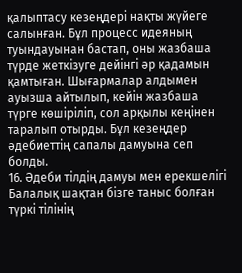қалыптасу кезеңдері нақты жүйеге салынған. Бұл процесс идеяның туындауынан бастап, оны жазбаша түрде жеткізуге дейінгі әр қадамын қамтыған. Шығармалар алдымен ауызша айтылып, кейін жазбаша түрге көшіріліп, сол арқылы кеңінен таралып отырды. Бұл кезеңдер әдебиеттің сапалы дамуына сеп болды.
16. Әдеби тілдің дамуы мен ерекшелігі
Балалық шақтан бізге таныс болған түркі тілінің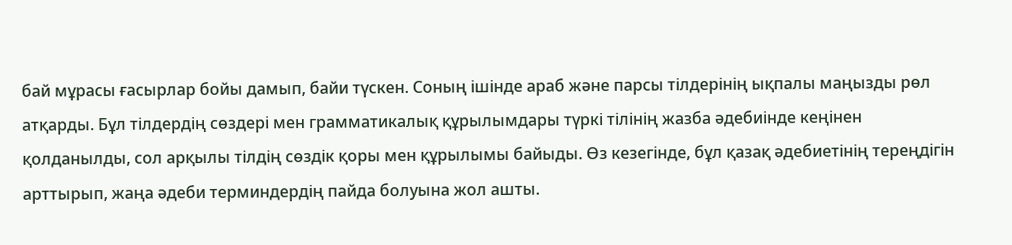бай мұрасы ғасырлар бойы дамып, байи түскен. Соның ішінде араб және парсы тілдерінің ықпалы маңызды рөл атқарды. Бұл тілдердің сөздері мен грамматикалық құрылымдары түркі тілінің жазба әдебиінде кеңінен қолданылды, сол арқылы тілдің сөздік қоры мен құрылымы байыды. Өз кезегінде, бұл қазақ әдебиетінің тереңдігін арттырып, жаңа әдеби терминдердің пайда болуына жол ашты.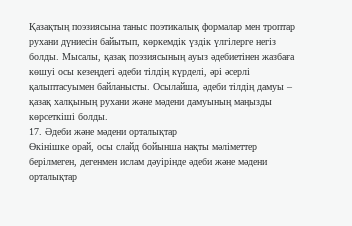Қазақтың поэзиясына таныс поэтикалық формалар мен троптар рухани дүниесін байытып, көркемдік үздік үлгілерге негіз болды. Мысалы, қазақ поэзиясының ауыз әдебиетінен жазбаға көшуі осы кезеңдегі әдеби тілдің күрделі, әрі әсерлі қалыптасуымен байланысты. Осылайша, әдеби тілдің дамуы – қазақ халқының рухани және мәдени дамуының маңызды көрсеткіші болды.
17. Әдеби және мәдени орталықтар
Өкінішке орай, осы слайд бойынша нақты мәліметтер берілмеген, дегенмен ислам дәуірінде әдеби және мәдени орталықтар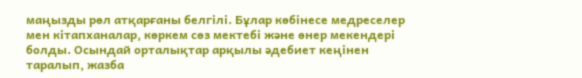маңызды рөл атқарғаны белгілі. Бұлар көбінесе медреселер мен кітапханалар, көркем сөз мектебі және өнер мекендері болды. Осындай орталықтар арқылы әдебиет кеңінен таралып, жазба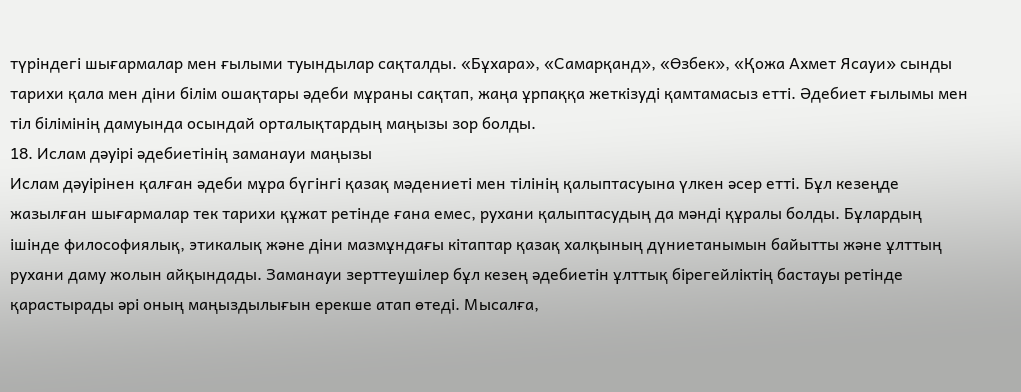түріндегі шығармалар мен ғылыми туындылар сақталды. «Бұхара», «Самарқанд», «Өзбек», «Қожа Ахмет Ясауи» сынды тарихи қала мен діни білім ошақтары әдеби мұраны сақтап, жаңа ұрпаққа жеткізуді қамтамасыз етті. Әдебиет ғылымы мен тіл білімінің дамуында осындай орталықтардың маңызы зор болды.
18. Ислам дәуірі әдебиетінің заманауи маңызы
Ислам дәуірінен қалған әдеби мұра бүгінгі қазақ мәдениеті мен тілінің қалыптасуына үлкен әсер етті. Бұл кезеңде жазылған шығармалар тек тарихи құжат ретінде ғана емес, рухани қалыптасудың да мәнді құралы болды. Бұлардың ішінде философиялық, этикалық және діни мазмұндағы кітаптар қазақ халқының дүниетанымын байытты және ұлттың рухани даму жолын айқындады. Заманауи зерттеушілер бұл кезең әдебиетін ұлттық бірегейліктің бастауы ретінде қарастырады әрі оның маңыздылығын ерекше атап өтеді. Мысалға,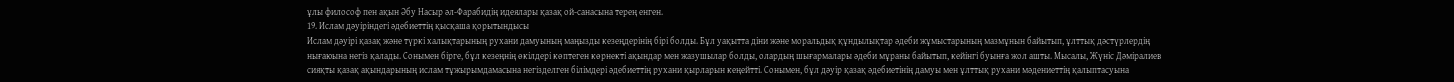ұлы философ пен ақын Әбу Насыр әл-Фарабидің идеялары қазақ ой-санасына терең енген.
19. Ислам дәуіріндегі әдебиеттің қысқаша қорытындысы
Ислам дәуірі қазақ және түркі халықтарының рухани дамуының маңызды кезеңдерінің бірі болды. Бұл уақытта діни және моральдық құндылықтар әдеби жұмыстарының мазмұнын байытып, ұлттық дәстүрлердің нығаюына негіз қалады. Сонымен бірге, бұл кезеңнің өкілдері көптеген көрнекті ақындар мен жазушылар болды, олардың шығармалары әдеби мұраны байытып, кейінгі буынға жол ашты. Мысалы, Жүніс Дәміралиев сияқты қазақ ақындарының ислам тұжырымдамасына негізделген білімдері әдебиеттің рухани қырларын кеңейтті. Сонымен, бұл дәуір қазақ әдебиетінің дамуы мен ұлттық рухани мәдениеттің қалыптасуына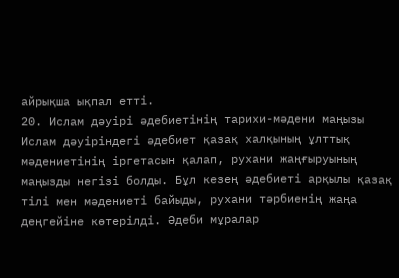айрықша ықпал етті.
20. Ислам дәуірі әдебиетінің тарихи-мәдени маңызы
Ислам дәуіріндегі әдебиет қазақ халқының ұлттық мәдениетінің іргетасын қалап, рухани жаңғыруының маңызды негізі болды. Бұл кезең әдебиеті арқылы қазақ тілі мен мәдениеті байыды, рухани тәрбиенің жаңа деңгейіне көтерілді. Әдеби мұралар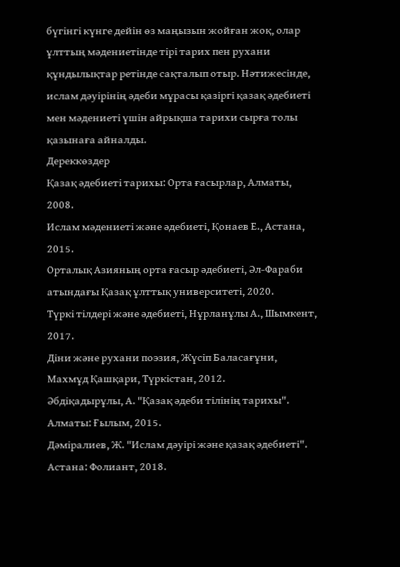бүгінгі күнге дейін өз маңызын жойған жоқ, олар ұлттың мәдениетінде тірі тарих пен рухани құндылықтар ретінде сақталып отыр. Нәтижесінде, ислам дәуірінің әдеби мұрасы қазіргі қазақ әдебиеті мен мәдениеті үшін айрықша тарихи сырға толы қазынаға айналды.
Дереккөздер
Қазақ әдебиеті тарихы: Орта ғасырлар, Алматы, 2008.
Ислам мәдениеті және әдебиеті, Қонаев Е., Астана, 2015.
Орталық Азияның орта ғасыр әдебиеті, Әл-Фараби атындағы Қазақ ұлттық университеті, 2020.
Түркі тілдері және әдебиеті, Нұрланұлы А., Шымкент, 2017.
Діни және рухани поэзия, Жүсіп Баласағұни, Махмұд Қашқари, Түркістан, 2012.
Әбдіқадырұлы, А. "Қазақ әдеби тілінің тарихы". Алматы: Ғылым, 2015.
Дәміралиев, Ж. "Ислам дәуірі және қазақ әдебиеті". Астана: Фолиант, 2018.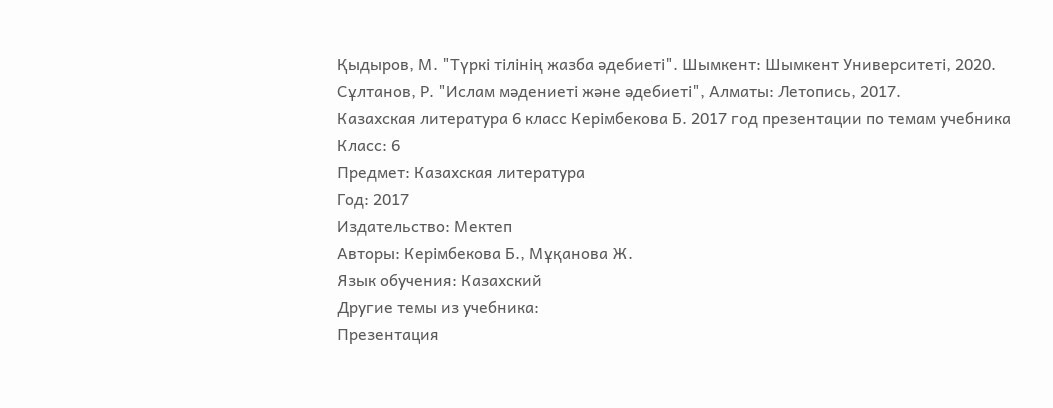Қыдыров, М. "Түркі тілінің жазба әдебиеті". Шымкент: Шымкент Университеті, 2020.
Сұлтанов, Р. "Ислам мәдениеті және әдебиеті", Алматы: Летопись, 2017.
Казахская литература 6 класс Керімбекова Б. 2017 год презентации по темам учебника
Класс: 6
Предмет: Казахская литература
Год: 2017
Издательство: Мектеп
Авторы: Керімбекова Б., Мұқанова Ж.
Язык обучения: Казахский
Другие темы из учебника:
Презентация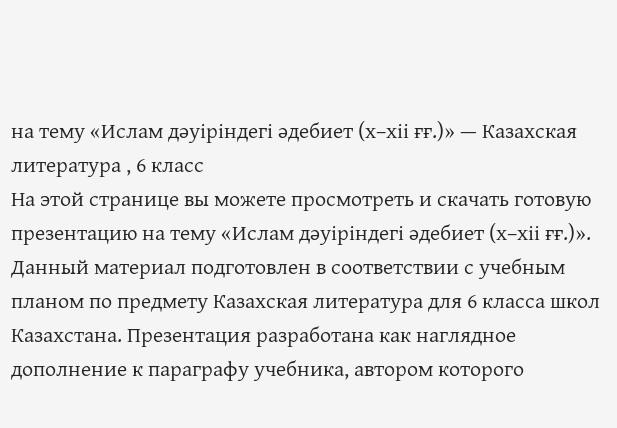на тему «Ислам дәуіріндегі әдебиет (х–хіі ғғ.)» — Казахская литература , 6 класс
На этой странице вы можете просмотреть и скачать готовую презентацию на тему «Ислам дәуіріндегі әдебиет (х–хіі ғғ.)». Данный материал подготовлен в соответствии с учебным планом по предмету Казахская литература для 6 класса школ Казахстана. Презентация разработана как наглядное дополнение к параграфу учебника, автором которого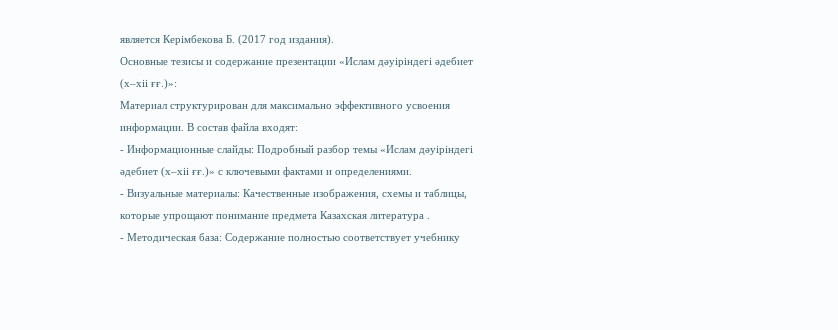является Керімбекова Б. (2017 год издания).
Основные тезисы и содержание презентации «Ислам дәуіріндегі әдебиет (х–хіі ғғ.)»:
Материал структурирован для максимально эффективного усвоения информации. В состав файла входят:
- Информационные слайды: Подробный разбор темы «Ислам дәуіріндегі әдебиет (х–хіі ғғ.)» с ключевыми фактами и определениями.
- Визуальные материалы: Качественные изображения, схемы и таблицы, которые упрощают понимание предмета Казахская литература .
- Методическая база: Содержание полностью соответствует учебнику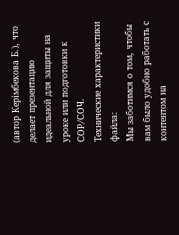(автор Керімбекова Б.), что делает презентацию идеальной для защиты на уроке или подготовки к СОР/СОЧ.
Технические характеристики файла:
Мы заботимся о том, чтобы вам было удобно работать с контентом на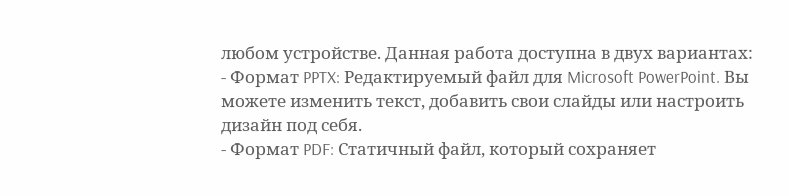любом устройстве. Данная работа доступна в двух вариантах:
- Формат PPTX: Редактируемый файл для Microsoft PowerPoint. Вы можете изменить текст, добавить свои слайды или настроить дизайн под себя.
- Формат PDF: Статичный файл, который сохраняет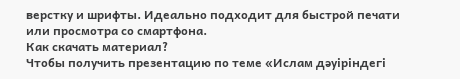верстку и шрифты. Идеально подходит для быстрой печати или просмотра со смартфона.
Как скачать материал?
Чтобы получить презентацию по теме «Ислам дәуіріндегі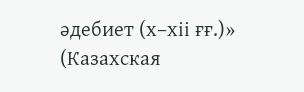әдебиет (х–хіі ғғ.)» (Казахская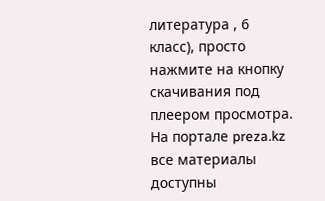литература , 6 класс), просто нажмите на кнопку скачивания под плеером просмотра. На портале preza.kz все материалы доступны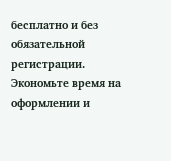бесплатно и без обязательной регистрации. Экономьте время на оформлении и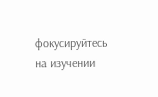фокусируйтесь на изучении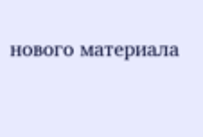нового материала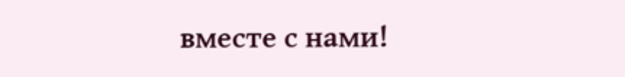вместе с нами!